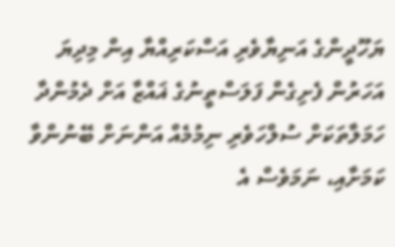ޔަހޫދީންގެ އަނިޔާވެރި އަސްކަރިއްޔާ އިން މިދިޔަ އަހަރުން ފެށިގެން ފަލަސްތީނުގެ ޣައްޒާ އަށް ދެމުންދާ ހަމަލާތަކަށް ސުލްހަވެރި ނިމުމެއް އަންނަށް ބޭނުންވާ ކަމަށާއި، ނަމަވެސް އެ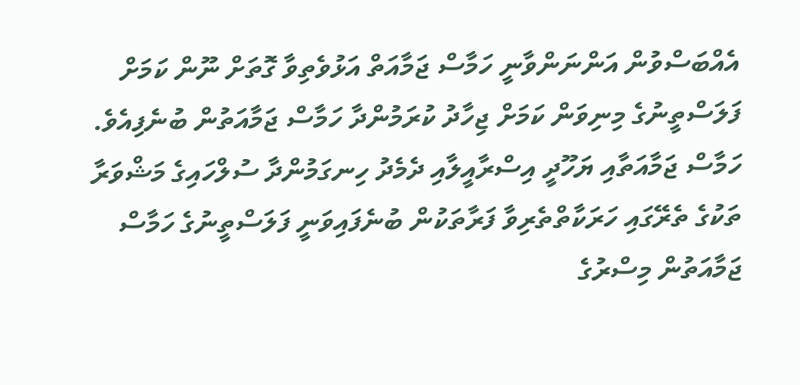އެއްބަސްވުން އަންނަންވާނީ ހަމާސް ޖަމާއަތް އަޅުވެތިވާ ގޮތަށް ނޫން ކަމަށް ފަލަސްތީނުގެ މިނިވަން ކަމަށް ޖިހާދު ކުރަމުންދާ ހަމާސް ޖަމާއަތުން ބުނެފިއެވެ.
ހަމާސް ޖަމާއަތާއި ޔަހޫދީ އިސްރާއީލާއި ދެމެދު ހިނގަމުންދާ ސުލްހައިގެ މަޝްވަރާ ތަކުގެ ތެރޭގައި ހަރަކާތްތެރިވާ ފަރާތަކުން ބުނެފައިވަނީ ފަލަސްތީނުގެ ހަމާސް ޖަމާއަތުން މިސްރުގެ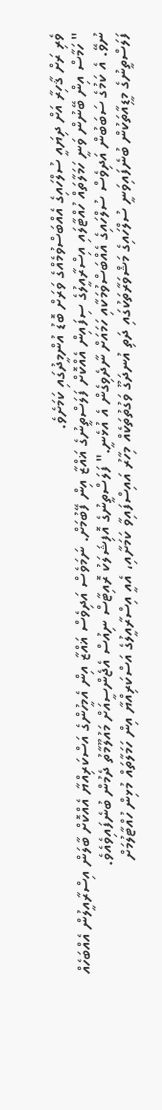ވެރި ރަށް ޤާހިރާ އަށް ދިޔައީ ސުލްހައިގެ އެއްބަސްވުމެއްގެ ވަރަށް ބޮޑު އުންމީދުގައި ކަމަށެވެ.
" ހަމާސް އިން ބޭނުން ވަނީ ހަމަލާތައް ހުއްޓާލައި އިސްރާއީލުގެ ސިފައިން އެއްކޮށް ފަލަސްތީނުގެ ޣައްޒާ އިން ފޭބުމަށް. ނަމަވެސް އަދިވެސް ޣައްޒާ އިން އެމީހުންގެ އަސްކަރިއްޔާ އެއްކޮށް ބާލަން އިސްރާއީލުން އެއްބަހެއް ނުވޭ. އެ ކަމުގެ ސަބަބުން އަދިވެސް ސުލްހައިގެ އެއްބަސްވުމަކާއި ހަމައަށް ނާދެވިގެން އެ އުޅެނީ." ފަލަސްތީނުގެ އޮފިޝަލަކު ރޮއިޓާސް ނިއުސް އެޖެންސީއަށް މައުލޫމާތު ދެމުން ބުނެފައިވެއެވެ.
ފަލަސްތީނުގެ މީޑިއާތަކުން ބުނެފައިވަނީ ސުލްހައިގެ މަޝްވަރާތަކުގައި ދަތި އުނދަގޫ ވަގުތުތަކެއް މިހާރު އައިސްފައިވާ ކަމަށާއި، އެއީ އިސްރާއީލުގެ އަސްކަރިއްޔާ އިން ހަމަލާތައް މުޅިން ހުއްޓާލުމަށް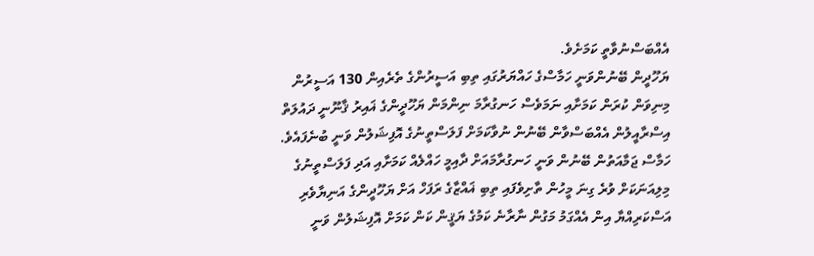އެއްބަސްނުވާތީ ކަމަށެވެ.
ޔަހޫދީން ބޭނުންވަނީ ހަމާސްގެ ހައްޔަރުގައި ތިބި އަސީރުންގެ ތެރެއިން 130 އަސީރުން މިނިވަން ކުރަން ކަމަށާއި ނަމަވެސް ހަނގުރާމަ ނިންމަން ޔަހޫދީންގެ ޣައިރު ޤާނޫނީ ދައުލަތް އިސްރާއީލުން އެއްބަސްވާން ބޭނުން ނުވާކަމަށް ފަލަސްތީނުގެ އޮފިޝަލުން ވަނީ ބުނެފައެވެ.
ހަމާސް ޖަމާއަތުން ބޭނުން ވަނީ ހަނގުރާމައަށް ދާއިމީ ހައްލެއް ކަމަށާއި އަދި ފަލަސްތީނުގެ މިލިއަނަކަށް ވުރެ ގިނަ މީހުން ތާށިވެފައި ތިބި ޣައްޒާގެ ރަފަހް އަށް ޔަހޫދީންގެ އަނިޔާވެރި އަސްކަރިއްޔާ އިން އެއްގަމު މަގުން ނާރާނެ ކަމުގެ ޔަޤީން ކަން ކަމަށް އޮފިޝަލުން ވަނީ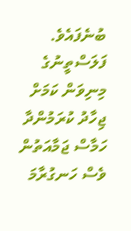ބުނެފައެވެ.
ފަލަސްތީނުގެ މިނިވަން ކަމަށް ޖިހާދު ކުރަމުންދާ ހަމާސް ޖަމާއަތުން ވެސް ހަނގުރާމަ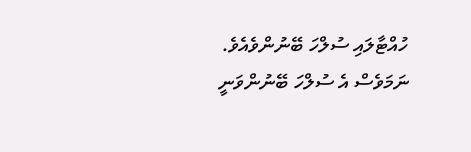ހުއްޓާލައި ސުލްހަ ބޭނުންވެއެވެ. ނަމަވެސް އެ ސުލްހަ ބޭނުންވަނީ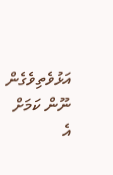އަޅުވެތިވެގެން ނޫން ކަމަށް އެ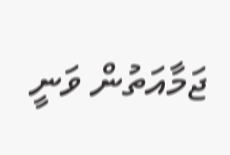ޖަމާއަތުން ވަނީ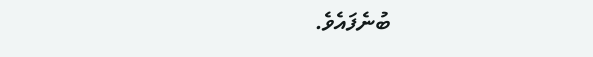ބުނެފައެވެ.